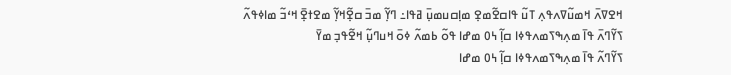ߞߐߜߍ߫ ߞߘߎ߬ߜߍߟߍ߲ ߠߎ߬ ߟߊߛߐ߬ߘߐ߲ ߘߊ߲ߛߎߘߎ߲߫ ߥߟߊ߸ ߣߌ߲߬ ߘߏ߫ ߛߐ߲߬ߞߌ߲߬ ߘߐߙߐ߲߫ ߞߵߏ߬ ߘߊߦߟߍ߬
ߖߌ߬ߣߍ߫ ߟߊ߫ ߘߍ߲ߒߖߘߍߟߦߊ ߛߊ߲߬ ߆߀ ߘߝߊ ߟߋ߬ ߕߘߍ߬ ߦߋ߫ ߞߎߣߎ߲߬ ߞߐ߬ߟߏ߲ ߘߌ߫
ߖߌ߬ߣߍ߬ ߟߊ߫ ߘߍ߲ߒߖߘߍߟߦߊ ߛߊ߲߬ ߆߀ ߘߝߊ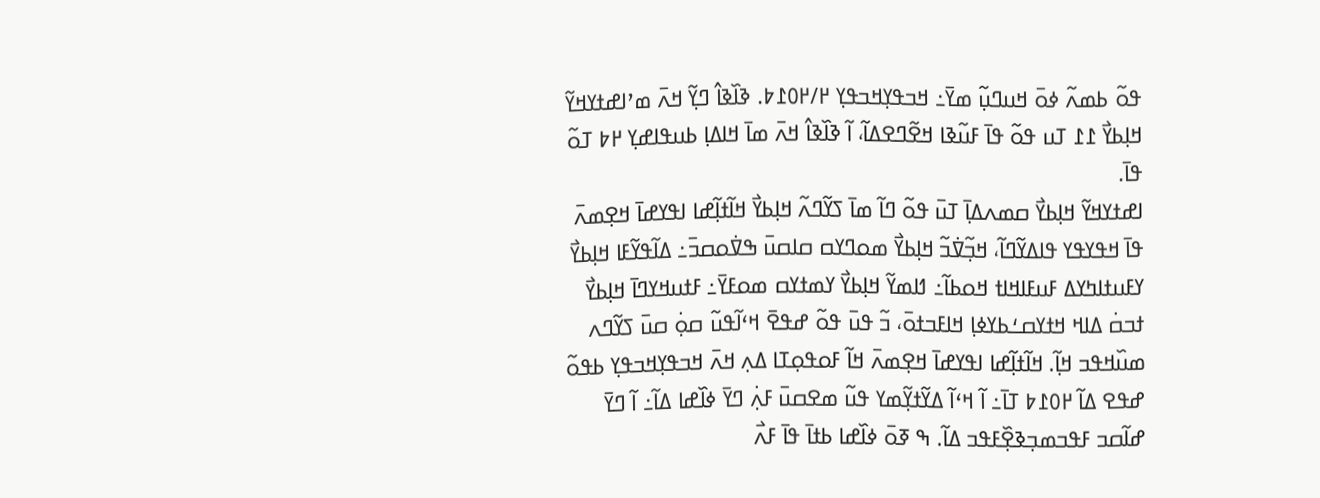ߟߋ߬ ߕߘߍ߬ ߦߋ߫ ߞߎߣߎ߲߬ ߘߌ߫߸ ߞߏߟߌ߲ߞߏߟߌ߲ ߂/߂߀߁߈. ߢߊ߰ߢߊ߮ ߣߌ߲߬ ߞߍ߫ ߘߴߊߝߙߌߞߌ߬ ߞߊ߲ߕߌ߯ ߁߁ ߠߎ ߟߋ߬ ߟߊ߫ ߓߎ߬ߢߊ ߞߐ߬ߣߐߡߊ߬، ߊ߬ ߢߊ߰ߢߊ߮ ߞߍ߫ ߘߊ߫ ߞߊߡߊ߲ ߕߎߟߊߝߌ߲ ߂߈ ߠߋ߬ ߟߊ߫.
ߊߝߙߌߞߌ߬ ߞߊ߲ߕߌ߯ ߛߘߍߡߊ߲߫ ߠߎ߫ ߟߋ߬ ߣߊ߬ ߘߊ߫ ߖߌ߬ߣߍ߬ ߞߊ߲ߕߌ߯ ߞߊ߬ߙߊ߲߬ߝߊ ߊߟߌߝߊ߫ ߞߐ߲ߘߍ߫ ߟߊ߫ ߞߟߌߟߌ ߟߊߡߌ߬ߣߊ߬، ߞߏ߲߬ߜ߭ߏ߬ ߞߊ߲ߕߌ߯ ߘߋߣߌߛ ߛߊߛߎ߫ ߒߜ߭ߋߛߏ߫߸ ߡߊ߬ߟߌ߬ߓߊ ߞߊ߲ߕߌ߯ ߌߓߎߙߊߤߌߡ ߓߎߓߊߞߊߙ ߞߋߕߊ߬߸ ߗߊߘߌ߬ ߞߊ߲ߕߌ߯ ߌߘߙߌߛ ߘߋߓߌ߫߸ ߓߙߎߞߌߣߊ߫ ߞߊ߲ߕߌ߯ ߙߏߛ߭ ߡߊߞ ߞߙߌߛߑߕߌߦߊ߲ ߞߊߓߏߙߋ߫، ߏ߬ ߟߎ߫ ߟߋ߬ ߝߟߐ߫ ߞߵߊ߬ߟߎ߬ ߛߋ߲߭ ߛߎ߫ ߖߌ߬ߣߍ ߘߎ߰ߞߟߏ ߞߊ߲߬. ߞߊ߬ߙߊ߲߬ߝߊ ߊߟߌߝߊ߫ ߞߐ߲ߘߍ߫ ߞߊ߬ ߓߋߟߋ߲ߠߊ ߡߍ߲ ߞߍ߫ ߞߏߟߌ߲ߞߏߟߌ߲ ߕߟߋ߬ ߝߟߐ ߡߊ߬ ߂߀߁߈ ߠߊ߫߸ ߊ߬ ߞߵߊ߬ ߡߌ߬ߙߌ߲߬ߘߌ ߟߎ߬ ߘߐߛߎ߫ ߓߍ߲߭ ߣߌ߫ ߦߊ߰ߝߊ ߡߊ߬߸ ߊ߬ ߣߌ߫ ߝߊ߬ߛߏ ߓߟߏߘߏ߲ߢߐ߲߰ߓߟߏ ߡߊ߬. ߒ ߧߋ߫ ߦߊ߰ߝߊ ߕߙߊ߫ ߟߊ߫ ߓߍ߯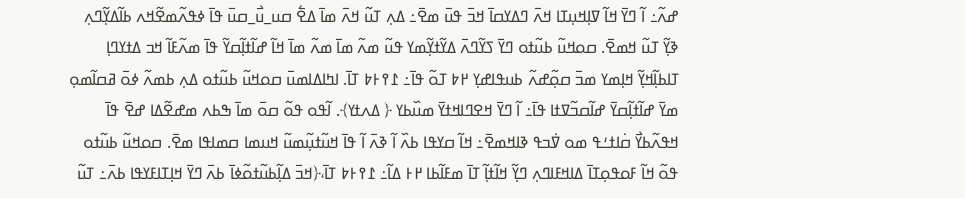ߝߍ߬߸ ߊ߬ ߣߌ߫ ߞߊ߬ ߜߊ߲ߞߎ߲ߠߊ ߞߍ߫ ߣߡߌߛߊ߫ ߞߏ߫ ߟߎ߫ ߘߐ߫߸ ߡߍ߲ ߠߎ߬ ߞߍ߫ ߘߊ߫ ߡߐ߱ ߛߎ_ߎ߯_ߛߎ߫ ߟߊ߫ ߦߟߍ߬ߘߐ߬ߞߍ ߕߊ߬ߡߌ߲߬ߣߍ߲ ߢߌ߲߬ ߠߎ߬ ߞߘߐ߫. ߛߋߞߎ߬ ߕߎ߬ߙߋ ߣߌ߫ ߖߌ߬ߣߍ߫ ߡߌ߬ߙߌ߲߬ߘߌ ߟߎ߬ ߘߍ߬ ߘߊ߫ ߘߍ߬ ߘߊ߫ ߞߊ߬ ߝߊ߬ߙߊ߲߬ߛߌ߬ ߟߊ߫ ߘߍ߬ߓߊ߬ ߞߏ ߡߙߌߣߊ߲ ߠߊߕߊ߲߬ߞߌ߲߬ ߞߊ߲ߘߌ ߘߏ߫ ߛߋ߲߬ߝߍ߬ ߕߎߟߊߝߌ߲ ߂߈ ߠߋ߬ ߟߊ߫߸ ߁߉߅߈ ߠߊ߫. ߊߤߊߡߊߘߎ߫ ߛߋߞߎ߬ ߕߎ߬ߙߋ ߡߍ߲ ߕߘߍ߬ ߦߋ߫ ߥߛߊ߬ߘߋ߲ ߘߌ߫ ߝߊ߬ߙߊ߲߬ߛߌ߫ ߝߊ߬ߛߏ߬ߜߙߊ ߟߊ߫߸ ߊ߬ ߣߌ߫ ߞߐߣߊߞߙߌ߫ ߘߎ߰ߕߌ ﴿ ߡߍߙߌ﴾. ߊ߬ߟߋ ߟߋ߬ ߛߋ߫ ߘߊ߫ ߒߕߍ ߘߝߐ߬ߡߊ ߝߐ߫ ߟߊ߫ ߞߟߍ߬ߕߌ߯ ߛ߭ߊߙߑߟ ߘߋ ߜ߭ߏߟ ߢߊߞߘߐ߫߸ ߞߊ߬ ߛߌߟߊ ߕߍ߰ ߊ߬ ߢߍ߫ ߊ߬ ߟߊ߫ ߞߎ߬ߙߎ߲߬ߘߎ߬ ߞߎߘߊ ߛߘߊߟߊ ߘߐ߫. ߛߋߞߎ߬ ߕߎ߬ߙߋ ߟߋ߬ ߞߊ߬ ߓߋߟߋ߲ߠߊ߫ ߡߊߞߓߊߣߍ߲ ߣߌ߲߬ ߞߊ߬ߙߊ߲߬ ߠߊ߫ ߘߓߊ߬ߕߊ ߂߅ ߡߊ߬߸ ߁߉߅߈ ߠߊ߫،﴿ߞߏ߫ ߡߊ߲߬ߕߎ߬ߙߋ߬ߦߊ߫ ߕߍ߫ ߣߌ߫ ߞߊ߲ߠߊߓߌߟߊ ߕߍ߫߸ ߠߎ߬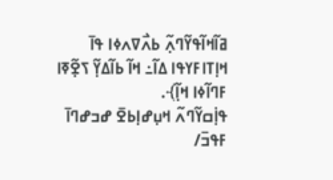ߥߊ߬ߞߊ߬ߟߌ߬ߣߍ߲߬ ߕߍ߯ߜߍߦߊ ߟߊ߫ ߞߊ߲ߠߊߓߌߟߊ ߡߊ߬߸ ߞߊ߬ ߕߊ߬ߡߌ߲߬ ߖߐ߲߬ߧߊ ߓߣߊ߬ߦߊ ߞߊ߲߬﴾.
ߟߊ߲߭ߛߌ߬ߣߍ߬ ߞߎ߲ߝߊ߲ߕߐ߫ ߝߏߝߣߊ߫ ߓߟߏ߫/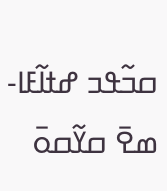ߛߏ߬ߟߏ ߝߙߊ߬ߓߊ-ߘߐ߫ ߛߌ߬ߛߋ߫